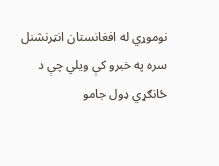نوموړي له افغانستان انټرنشنل سره په خبرو کې ویلي چې د ځانګړي ډول جامو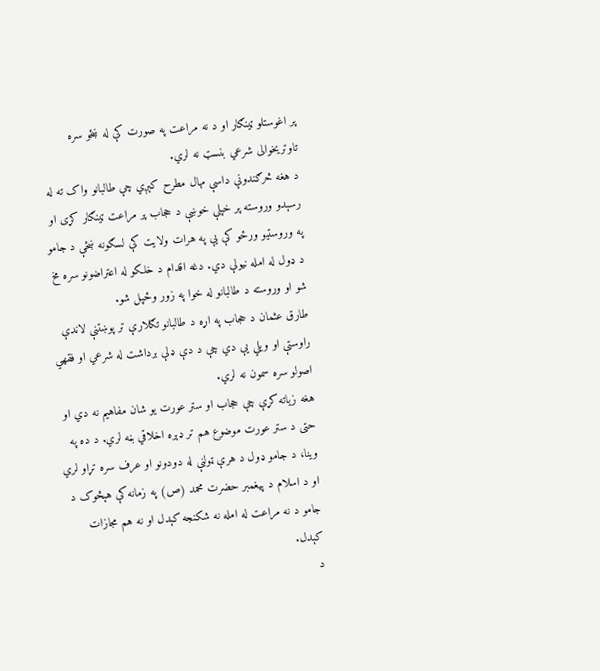پر اغوستلو ټینګار او د نه مراعت په صورت کې له ښځو سره تاوتریخوالی شرعي بنسټ نه لري.
د هغه څرګندونې داسې مهال مطرح کېږي چې طالبانو واک ته له رسېدو وروسته پر خپلې خوښې د حجاب پر مراعت ټینګار کړی او په وروستیو ورځو کې یې په هرات ولایت کې لسګونه ښځې د جامو د ډول له امله نیولې دي. دغه اقدام د خلکو له اعتراضونو سره مخ شو او وروسته د طالبانو له خوا په زور وځپل شو.
طارق عثمان د حجاب په اړه د طالبانو تګلارې تر پوښتنې لاندې راوستې او ویلي یې دي چې د دې ډلې برداشت له شرعي او فقهي اصولو سره سمون نه لري.
هغه زیاته کړې چې حجاب او ستر عورت یو شان مفاهیم نه دي او حتی د ستر عورت موضوع هم تر ډېره اخلاقي بڼه لري. د ده په وینا، د جامو ډول د هرې ټولنې له دودونو او عرف سره تړاو لري او د اسلام د پیغمبر حضرت محمد (ص) په زمانه کې هېڅوک د جامو د نه مراعت له امله نه شکنجه کېدل او نه هم مجازات کېدل.
د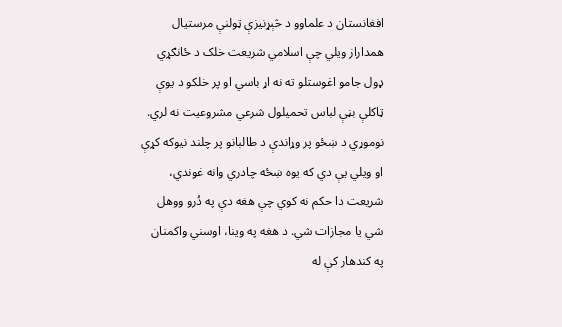افغانستان د علماوو د څېړنیزې ټولنې مرستیال همداراز ویلي چې اسلامي شریعت خلک د ځانګړي ډول جامو اغوستلو ته نه اړ باسي او پر خلکو د یوې ټاکلې بڼې لباس تحمیلول شرعي مشروعیت نه لري.
نوموړي د ښځو پر وړاندې د طالبانو پر چلند نیوکه کړې او ویلي یې دي که یوه ښځه چادري وانه غوندي، شریعت دا حکم نه کوي چې هغه دې په دُرو ووهل شي یا مجازات شي. د هغه په وینا، اوسني واکمنان په کندهار کې له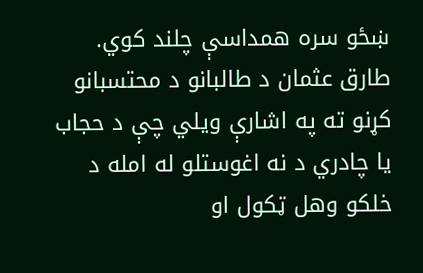ښځو سره همداسې چلند کوي.
طارق عثمان د طالبانو د محتسبانو کړنو ته په اشارې ویلي چې د حجاب یا چادري د نه اغوستلو له امله د خلکو وهل ټکول او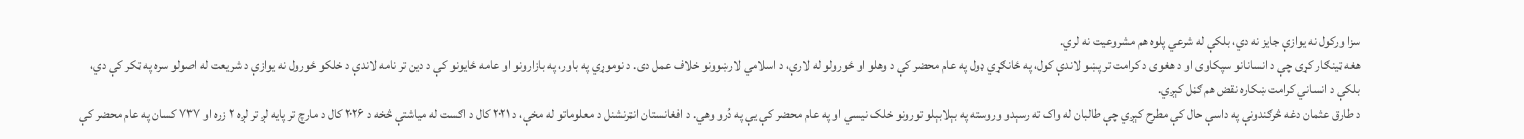سزا ورکول نه یوازې جایز نه دي، بلکې له شرعي پلوه هم مشروعیت نه لري.
هغه ټینګار کړی چې د انسانانو سپکاوی او د هغوی د کرامت تر پښو لاندې کول، په ځانګړي ډول په عام محضر کې د وهلو او ځورولو له لارې، د اسلامي لارښوونو خلاف عمل دی. د نوموړي په باور، په بازارونو او عامه ځایونو کې د دین تر نامه لاندې د خلکو ځورول نه یوازې د شریعت له اصولو سره په ټکر کې دي، بلکې د انساني کرامت ښکاره نقض هم ګڼل کېږي.
د طارق عثمان دغه څرګندونې په داسې حال کې مطرح کېږي چې طالبان له واک ته رسېدو وروسته په بېلابېلو تورونو خلک نیسي او په عام محضر کې یې په دُرو وهي. د افغانستان انټرنشنل د معلوماتو له مخې، د ۲۰۲۱ کال د اګست له میاشتې څخه د ۲۰۲۶ کال د مارچ تر پایه لږ تر لږه ۲ زره او ۷۳۷ کسان په عام محضر کې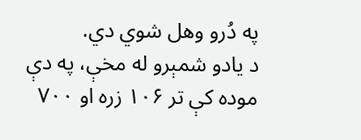په دُرو وهل شوي دي.
د یادو شمېرو له مخې، په دې موده کې تر ۱۰۶ زره او ۷۰۰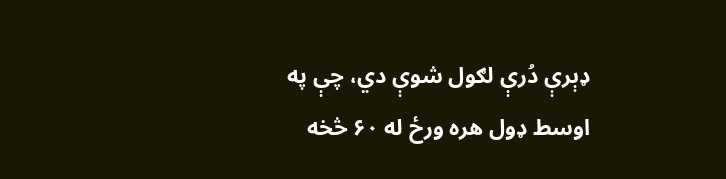ډېرې دُرې لګول شوې دي، چې په اوسط ډول هره ورځ له ۶۰ څخه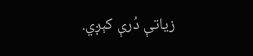زیاتې دُرې کېږي.